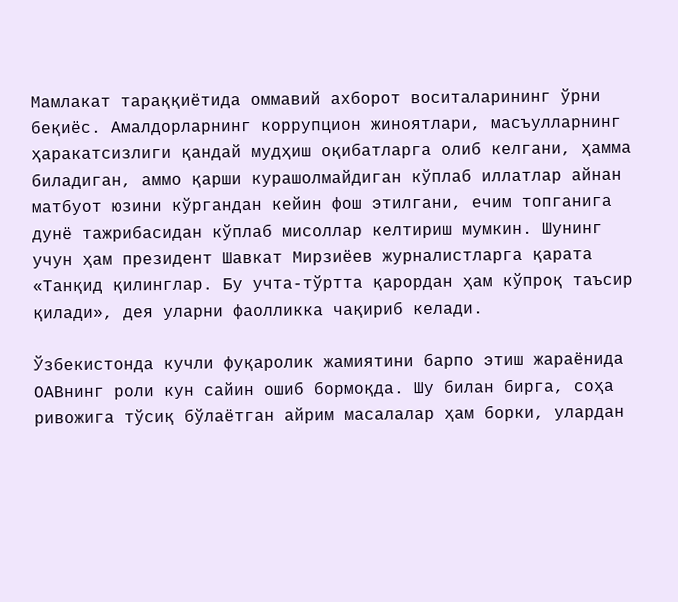Мамлакат тараққиётида оммавий ахборот воситаларининг ўрни беқиёс. Амалдорларнинг коррупцион жиноятлари, масъулларнинг ҳаракатсизлиги қандай мудҳиш оқибатларга олиб келгани, ҳамма биладиган, аммо қарши курашолмайдиган кўплаб иллатлар айнан матбуот юзини кўргандан кейин фош этилгани, ечим топганига дунё тажрибасидан кўплаб мисоллар келтириш мумкин. Шунинг учун ҳам президент Шавкат Мирзиёев журналистларга қарата «Танқид қилинглар. Бу учта-тўртта қарордан ҳам кўпроқ таъсир қилади», дея уларни фаолликка чақириб келади.

Ўзбекистонда кучли фуқаролик жамиятини барпо этиш жараёнида ОАВнинг роли кун сайин ошиб бормоқда. Шу билан бирга, соҳа ривожига тўсиқ бўлаётган айрим масалалар ҳам борки, улардан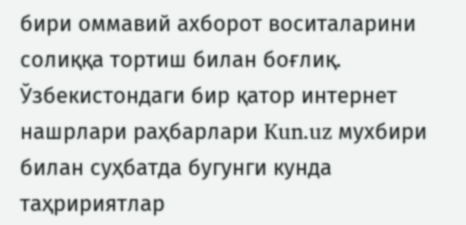бири оммавий ахборот воситаларини солиққа тортиш билан боғлиқ. Ўзбекистондаги бир қатор интернет нашрлари раҳбарлари Kun.uz мухбири билан суҳбатда бугунги кунда таҳририятлар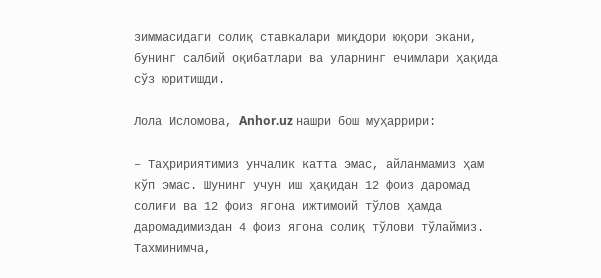зиммасидаги солиқ ставкалари миқдори юқори экани, бунинг салбий оқибатлари ва уларнинг ечимлари ҳақида сўз юритишди.

Лола Исломова, Anhor.uz нашри бош муҳаррири:

– Таҳририятимиз унчалик катта эмас, айланмамиз ҳам кўп эмас. Шунинг учун иш ҳақидан 12 фоиз даромад солиғи ва 12 фоиз ягона ижтимоий тўлов ҳамда даромадимиздан 4 фоиз ягона солиқ тўлови тўлаймиз. Тахминимча,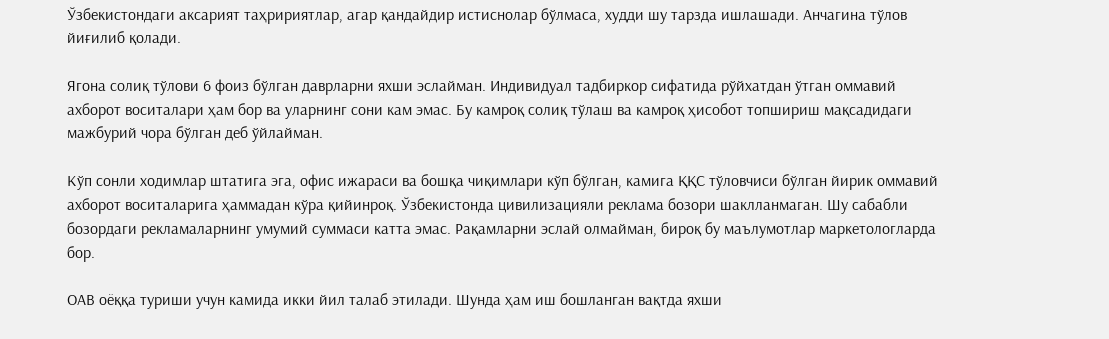Ўзбекистондаги аксарият таҳририятлар, агар қандайдир истиснолар бўлмаса, худди шу тарзда ишлашади. Анчагина тўлов йиғилиб қолади.

Ягона солиқ тўлови 6 фоиз бўлган даврларни яхши эслайман. Индивидуал тадбиркор сифатида рўйхатдан ўтган оммавий ахборот воситалари ҳам бор ва уларнинг сони кам эмас. Бу камроқ солиқ тўлаш ва камроқ ҳисобот топшириш мақсадидаги мажбурий чора бўлган деб ўйлайман.

Кўп сонли ходимлар штатига эга, офис ижараси ва бошқа чиқимлари кўп бўлган, камига ҚҚС тўловчиси бўлган йирик оммавий ахборот воситаларига ҳаммадан кўра қийинроқ. Ўзбекистонда цивилизацияли реклама бозори шаклланмаган. Шу сабабли бозордаги рекламаларнинг умумий суммаси катта эмас. Рақамларни эслай олмайман, бироқ бу маълумотлар маркетологларда бор.

ОАВ оёққа туриши учун камида икки йил талаб этилади. Шунда ҳам иш бошланган вақтда яхши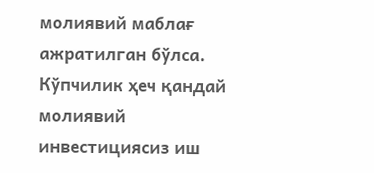молиявий маблағ ажратилган бўлса. Кўпчилик ҳеч қандай молиявий инвестициясиз иш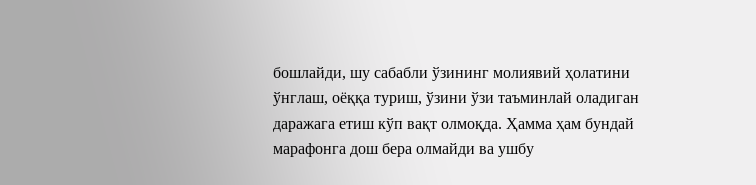бошлайди, шу сабабли ўзининг молиявий ҳолатини ўнглаш, оёққа туриш, ўзини ўзи таъминлай оладиган даражага етиш кўп вақт олмоқда. Ҳамма ҳам бундай марафонга дош бера олмайди ва ушбу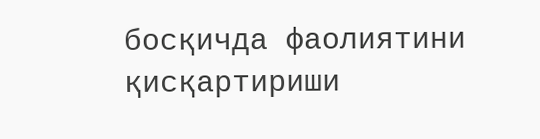босқичда фаолиятини қисқартириши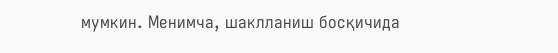мумкин. Менимча, шаклланиш босқичида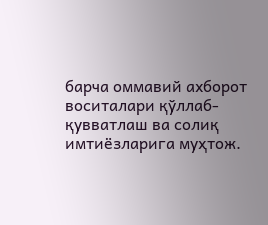барча оммавий ахборот воситалари қўллаб-қувватлаш ва солиқ имтиёзларига муҳтож.